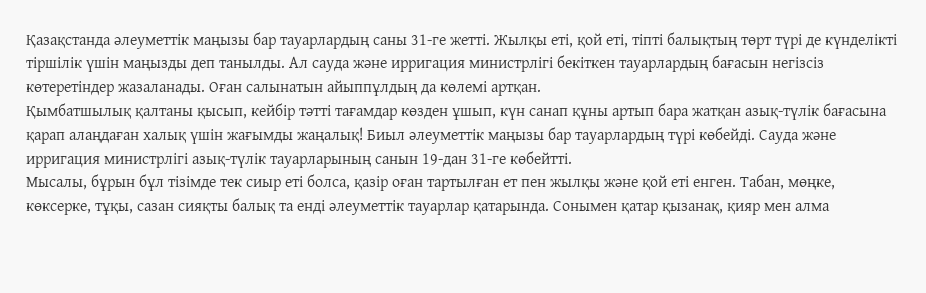Қазақстанда әлеуметтік маңызы бар тауарлардың саны 31-ге жетті. Жылқы еті, қой еті, тіпті балықтың төрт түрі де күнделікті тіршілік үшін маңызды деп танылды. Ал сауда және ирригация министрлігі бекіткен тауарлардың бағасын негізсіз көтеретіндер жазаланады. Оған салынатын айыппұлдың да көлемі артқан.
Қымбатшылық қалтаны қысып, кейбір тәтті тағамдар көзден ұшып, күн санап құны артып бара жатқан азық-түлік бағасына қарап алаңдаған халық үшін жағымды жаңалық! Биыл әлеуметтік маңызы бар тауарлардың түрі көбейді. Сауда және ирригация министрлігі азық-түлік тауарларының санын 19-дан 31-ге көбейтті.
Мысалы, бұрын бұл тізімде тек сиыр еті болса, қазір оған тартылған ет пен жылқы және қой еті енген. Табан, мөңке, көксерке, тұқы, сазан сияқты балық та енді әлеуметтік тауарлар қатарында. Сонымен қатар қызанақ, қияр мен алма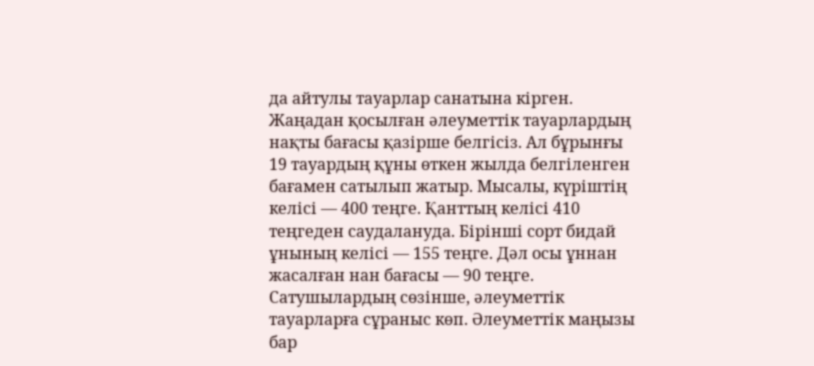да айтулы тауарлар санатына кірген.
Жаңадан қосылған әлеуметтік тауарлардың нақты бағасы қазірше белгісіз. Ал бұрынғы 19 тауардың құны өткен жылда белгіленген бағамен сатылып жатыр. Мысалы, күріштің келісі — 400 теңге. Қанттың келісі 410 теңгеден саудалануда. Бірінші сорт бидай ұнының келісі — 155 теңге. Дәл осы ұннан жасалған нан бағасы — 90 теңге. Сатушылардың сөзінше, әлеуметтік тауарларға сұраныс көп. Әлеуметтік маңызы бар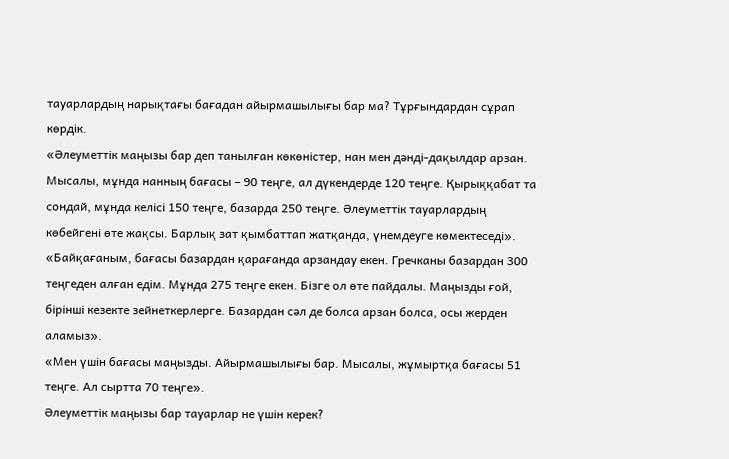тауарлардың нарықтағы бағадан айырмашылығы бар ма? Тұрғындардан сұрап көрдік.
«Әлеуметтік маңызы бар деп танылған көкөністер, нан мен дәнді-дақылдар арзан. Мысалы, мұнда нанның бағасы – 90 теңге, ал дүкендерде 120 теңге. Қырыққабат та сондай, мұнда келісі 150 теңге, базарда 250 теңге. Әлеуметтік тауарлардың көбейгені өте жақсы. Барлық зат қымбаттап жатқанда, үнемдеуге көмектеседі».
«Байқағаным, бағасы базардан қарағанда арзандау екен. Гречканы базардан 300 теңгеден алған едім. Мұнда 275 теңге екен. Бізге ол өте пайдалы. Маңызды ғой, бірінші кезекте зейнеткерлерге. Базардан сәл де болса арзан болса, осы жерден аламыз».
«Мен үшін бағасы маңызды. Айырмашылығы бар. Мысалы, жұмыртқа бағасы 51 теңге. Ал сыртта 70 теңге».
Әлеуметтік маңызы бар тауарлар не үшін керек?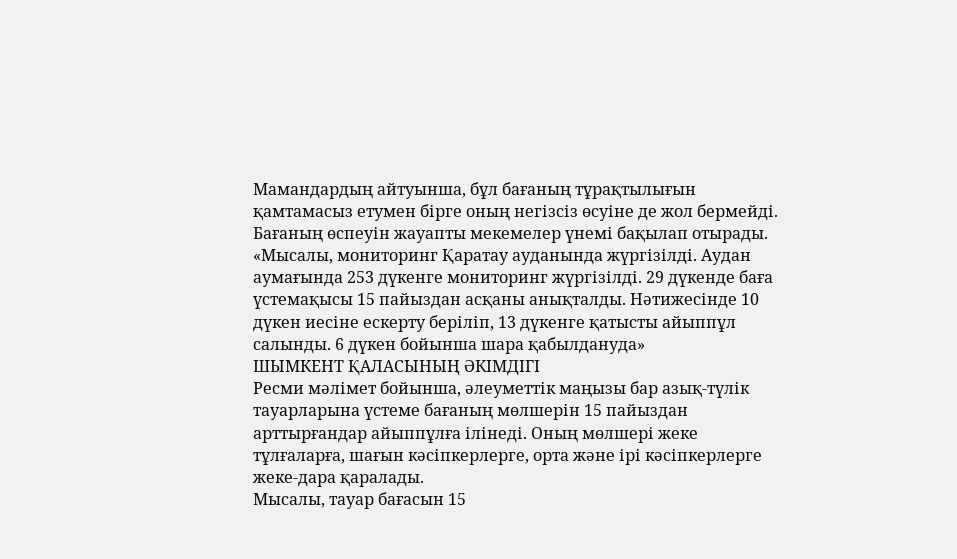Мамандардың айтуынша, бұл бағаның тұрақтылығын қамтамасыз етумен бірге оның негізсіз өсуіне де жол бермейді. Бағаның өспеуін жауапты мекемелер үнемі бақылап отырады.
«Мысалы, мониторинг Қаратау ауданында жүргізілді. Аудан аумағында 253 дүкенге мониторинг жүргізілді. 29 дүкенде баға үстемақысы 15 пайыздан асқаны анықталды. Нәтижесінде 10 дүкен иесіне ескерту беріліп, 13 дүкенге қатысты айыппұл салынды. 6 дүкен бойынша шара қабылдануда»
ШЫМКЕНТ ҚАЛАСЫНЫҢ ӘКІМДІГІ
Ресми мәлімет бойынша, әлеуметтік маңызы бар азық-түлік тауарларына үстеме бағаның мөлшерін 15 пайыздан арттырғандар айыппұлға ілінеді. Оның мөлшері жеке тұлғаларға, шағын кәсіпкерлерге, орта және ірі кәсіпкерлерге жеке-дара қаралады.
Мысалы, тауар бағасын 15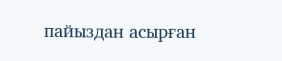пайыздан асырған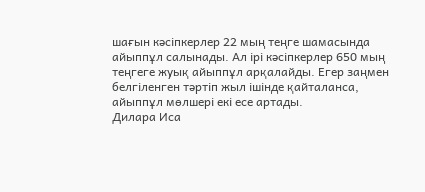шағын кәсіпкерлер 22 мың теңге шамасында айыппұл салынады. Ал ірі кәсіпкерлер 650 мың теңгеге жуық айыппұл арқалайды. Егер заңмен белгіленген тәртіп жыл ішінде қайталанса, айыппұл мөлшері екі есе артады.
Дилара Иса